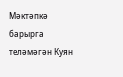Мәктәпкә барырга теләмәгән Куян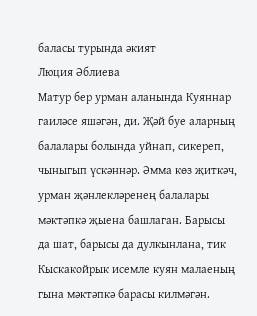баласы турында әкият
Люция Әблиева
Матур бер урман аланында Куяннар гаиләсе яшәгән, ди. Җәй буе аларның балалары болында уйнап, сикереп, чыныгып үскәннәр. Әмма көз җиткәч, урман җәнлекләренең балалары мәктәпкә җыена башлаган. Барысы да шат, барысы да дулкынлана, тик Кыскакойрык исемле куян малаеның гына мәктәпкә барасы килмәгән.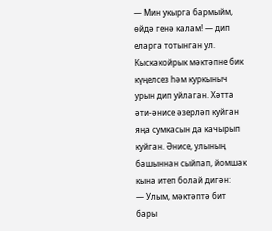— Мин укырга бармыйм, өйдә генә калам! — дип еларга тотынган ул.
Кыскакойрык мәктәпне бик күңелсез һәм куркыныч урын дип уйлаган. Хәтта әти-әнисе әзерләп куйган яңа сумкасын да качырып куйган. Әнисе, улының башыннан сыйпап, йомшак кына итеп болай дигән:
— Улым, мәктәптә бит бары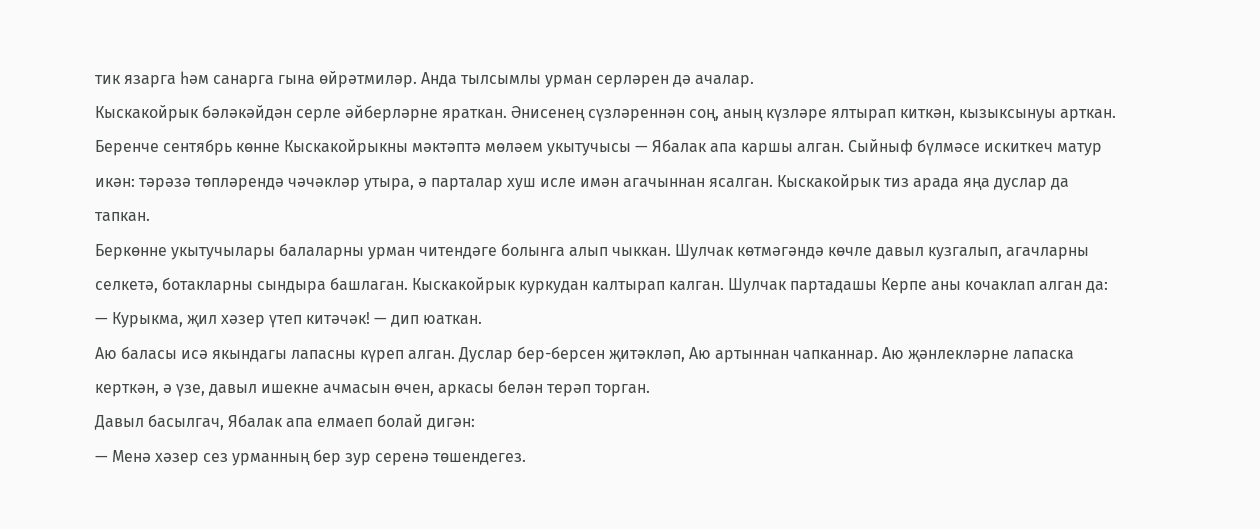тик язарга һәм санарга гына өйрәтмиләр. Анда тылсымлы урман серләрен дә ачалар.
Кыскакойрык бәләкәйдән серле әйберләрне яраткан. Әнисенең сүзләреннән соң, аның күзләре ялтырап киткән, кызыксынуы арткан.
Беренче сентябрь көнне Кыскакойрыкны мәктәптә мөләем укытучысы — Ябалак апа каршы алган. Сыйныф бүлмәсе искиткеч матур икән: тәрәзә төпләрендә чәчәкләр утыра, ә парталар хуш исле имән агачыннан ясалган. Кыскакойрык тиз арада яңа дуслар да тапкан.
Беркөнне укытучылары балаларны урман читендәге болынга алып чыккан. Шулчак көтмәгәндә көчле давыл кузгалып, агачларны селкетә, ботакларны сындыра башлаган. Кыскакойрык куркудан калтырап калган. Шулчак партадашы Керпе аны кочаклап алган да:
— Курыкма, җил хәзер үтеп китәчәк! — дип юаткан.
Аю баласы исә якындагы лапасны күреп алган. Дуслар бер-берсен җитәкләп, Аю артыннан чапканнар. Аю җәнлекләрне лапаска керткән, ә үзе, давыл ишекне ачмасын өчен, аркасы белән терәп торган.
Давыл басылгач, Ябалак апа елмаеп болай дигән:
— Менә хәзер сез урманның бер зур серенә төшендегез.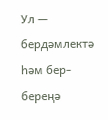Ул — бердәмлектә һәм бер-береңә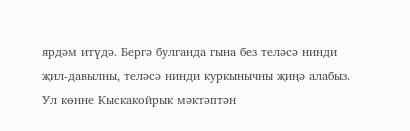ярдәм итүдә. Бергә булганда гына без теләсә нинди җил-давылны, теләсә нинди куркынычны җиңә алабыз.
Ул көнне Кыскакойрык мәктәптән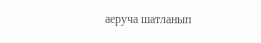аеруча шатланып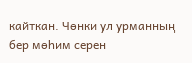кайткан. Чөнки ул урманның бер мөһим серен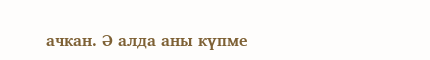ачкан. Ә алда аны күпме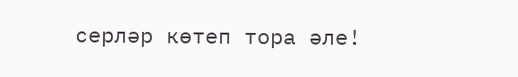серләр көтеп тора әле!